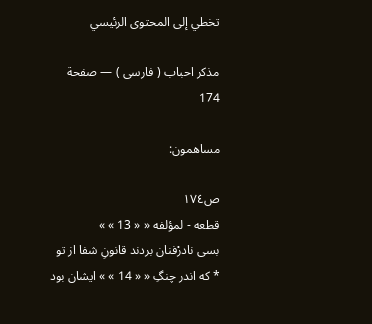تخطي إلى المحتوى الرئيسي

مذكر احباب ( فارسى ) — صفحة 174

مساهمون:

ص١٧٤
قطعه - لمؤلفه « « 13 » »
بسى نادرْفنان بردند قانونِ شفا از تو * كه اندر چنگِ « « 14 » » ايشان بود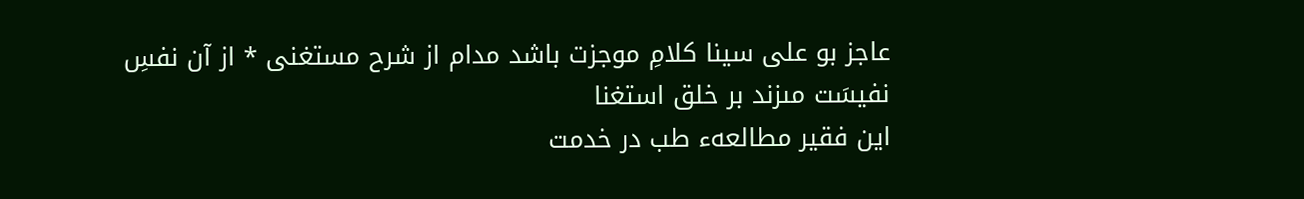عاجز بو على سينا كلامِ موجزت باشد مدام از شرح مستغنى * از آن نفسِ نفيسَت مىزند بر خلق استغنا
اين فقير مطالعهء طب در خدمت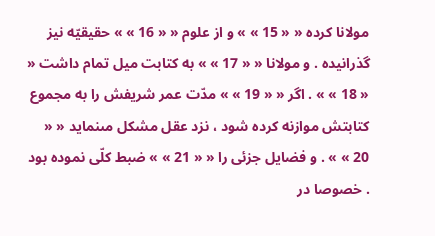مولانا كرده « « 15 » » و از علوم « « 16 » » حقيقيّه نيز گذرانيده . و مولانا « « 17 » » به كتابت ميل تمام داشت « « 18 » » . اگر « « 19 » » مدّت عمر شريفش را به مجموع كتابتش موازنه كرده شود ، نزد عقل مشكل مىنمايد « « 20 » » . و فضايل جزئى را « « 21 » » ضبط كلّى نموده بود . خصوصا در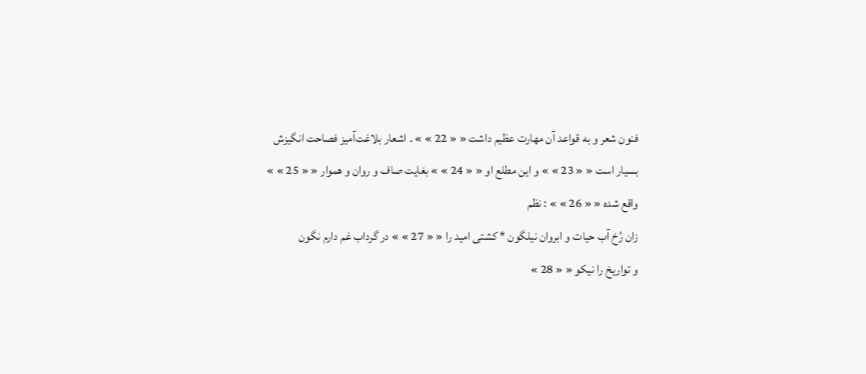فنون شعر و به قواعد آن مهارت عظيم داشت « « 22 » » . اشعار بلاغت‌آميز فصاحت انگيزش بسيار است « « 23 » » و اين مطلع او « « 24 » » بغايت صاف و روان و هموار « « 25 » » واقع شده « « 26 » » : نظم
زان رُخ آب حيات و ابروان نيلگون * كشتى اميد را « « 27 » » در گرداب غم دارم نگون
و تواريخ را نيكو « « 28 »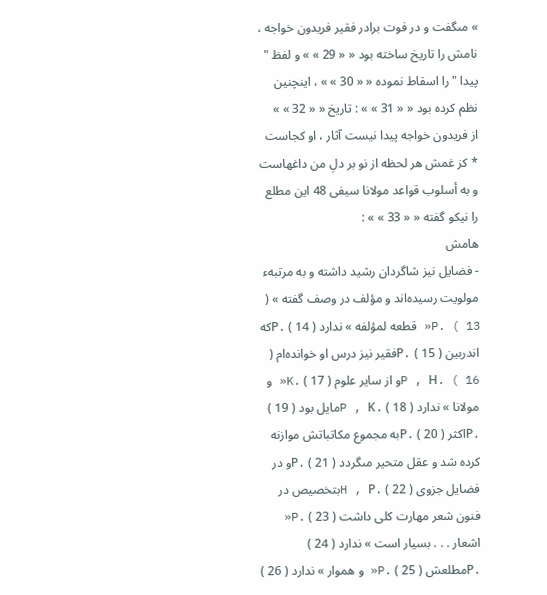» مىگفت و در فوت برادر فقير فريدون خواجه ، نامش را تاريخ ساخته بود « « 29 » » و لفظ " پيدا " را اسقاط نموده « « 30 » » ، اينچنين نظم كرده بود « « 31 » » : تاريخ « « 32 » »
از فريدون خواجه پيدا نيست آثار ، او كجاست * كز غمش هر لحظه از نو بر دلِ من داغهاست
و به أسلوب قواعد مولانا سيفى 48 اين مطلع را نيكو گفته « « 33 » » :
هامش
- فضايل نيز شاگردان رشيد داشته و به مرتبهء مولويت رسيده‌اند و مؤلف در وصف گفته » ( 13 ) .P« قطعه لمؤلفه » ندارد ( 14 ) .Pكه اندربين ( 15 ) .Pفقير نيز درس او خوانده‌ام ( 16 ) .P , Hو از ساير علوم ( 17 ) .K« و مولانا » ندارد ( 18 ) .P , Kمايل بود ( 19 ) .Pاكثر ( 20 ) .Pبه مجموع مكاتباتش موازنه كرده شد و عقل متحير مىگردد ( 21 ) .Pو در فضايل جزوى ( 22 ) .H , Pبتخصيص در فنون شعر مهارت كلى داشت ( 23 ) .P« اشعار . . . بسيار است » ندارد ( 24 ) .Pمطلعش ( 25 ) .P« و هموار » ندارد ( 26 )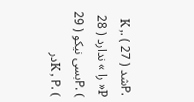.Pشد ( 27 ) .K , P« را » ندارد ( 28 ) .Pبسى نيكو ( 29 ) .K , Pدر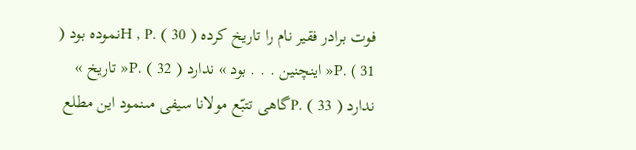فوت برادر فقير نام را تاريخ كرده ( 30 ) .H , Pنموده بود ( 31 ) .P« اينچنين . . . بود » ندارد ( 32 ) .P« تاريخ » ندارد ( 33 ) .Pگاهى تتبّع مولانا سيفى مىنمود اين مطلع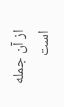از آن جمله است